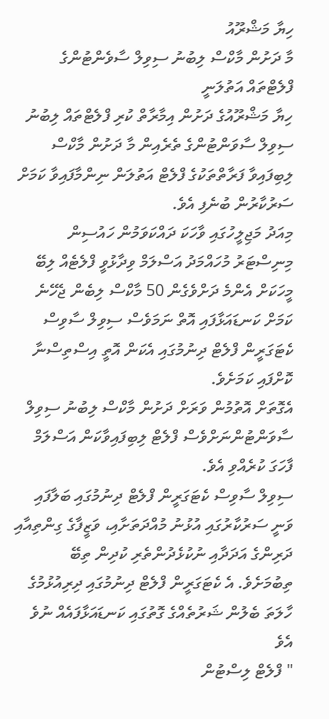ހިޔާ މަޝްރޫއު
މާ ދަށުން މާކްސް ލިބުނު ސިވިލް ސާވެންޓުންގެ ފްލެޓްތައް އަތުލަނީ
ހިޔާ މަޝްރޫއުގެ ދަށުން އިމާރާތް ކުރި ފްލެޓްތައް ލިބުނު ސިވިލް ސާވަންޓުންގެ ތެރެއިން މާ ދަށުން މާކްސް ލިބިފައިވާ ފަރާތްތަކުގެ ފްލެޓް އަތުލަން ނިންމާފައިވާ ކަމަށް ސަރުކާރުން ބުނެފި އެވެ.
މިއަދު މަޖިލީހުގައި ވާހަކަ ދައްކަވަމުން ހައުސިން މިނިސްޓަރު މުހައްމަދު އަސްލަމް ވިދާޅުވީ ފްލެޓެއް ލިބޭ މީހަކަށް އެންމެ ދަށްވެގެން 50 މާކްސް ލިބެން ޖެހޭނެ ކަމަށް ކަނޑައަޅާފައި އޮތް ނަމަވެސް ސިވިލް ސާވިސް ކެޓަގަރީން ފްލެޓް ދިނުމުގައި އެކަން އޮތީ އިސްތިސްނާ ކޮށްފައި ކަމަށެވެ.
އެގޮތަށް އޮތުމުން ވަރަށް ދަށުން މާކްސް ލިބުނު ސިވިލް ސާވަންޓުންނަށްވެސް ފްލެޓް ލިބިފައިވާކަން އަސްލަމް ފާހަގަ ކުރެއްވި އެވެ.
ސިވިލް ސާވިސް ކެޓަގަރީން ފްލެޓް ދިނުމުގައި ބަލާފައި ވަނީ ސަރުކާރުގައި އުޅުނު މުއްދަތަށާއި، ވަޒީފާގެ ގިންތިއާއި ދަރިންގެ އަދަދާއި ނުކުޅެދުންތެރި ކުދިން ތިބޭ ތިބުމަށެވެ. އެ ކެޓަގަރީން ފްލެޓް ދިނުމުގައި ދިރިއުޅުމުގެ ހާލަތަ ބެލުން ޝަރުތެއްގެ ގޮތުގައި ކަނޑައަޅާފައެއް ނުވެ އެވެ
" ފްލެޓް ލިސްޓުން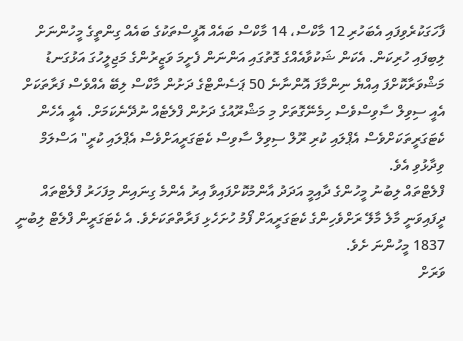ފާހަގަކުރެވިފައި އެބަހުރި 12 މާކްސް، 14 މާކްސް ބައެއް އޮފީސްތަކުގެ ބައެއް ގިންތީގެ މީހުންނަށް ލިބިފައި ހުރިކަން. އެކަން ޝަކުވާއެއްގެ ގޮތުގައި އަންނަން ފެށީމަ ވަޒީރުންގެ މަޖިލީހުގަ އަޅުގަނޑު މަޝްވަރާކޮށްފަ އިއްޔެ ނިންމާފަ އޮންނާނެ 50 ޕަސެންޓްގެ ދަށުން މާކްސް ލިބޭ އެއްވެސް ފަރާތަކަށް އެއީ ސިވިލް ސާވިސްވެސް ހިމެނޭގޮތަށް މި މަޝްރޫއުގެ ދަށުން ފްލެޓެއް ނުދޭނެކަމަށް. އެއީ އެހެން ކެޓަގަރީތަކަށްވެސް އެޕްލައި ކުރި ރޫލް ސިވިލް ސާވިސް ކެޓަގަރީއަށްވެސް އެޕްލައި ކުރީ" އަސްލަމް ވިދާޅުވި އެވެ.
ފްލެޓްތައް ލިބުނު މީހުންގެ ދާއިމީ އަދަދު އާންމުކޮށްފައިވާ އިރު އެންމެ ގިނައިން މިފަހަރު ފްލެޓްތައް ދީފައިވަނީ މާލެ މާލޭ ރަށްވެހިންގެ ކެޓަގަރީއަށް ފޯމު ހުށަހެޅި ފަރާތްތަކަށެވެ. އެ ކެޓަގަރީން ފްލެޓް ލިބުނީ 1837 މީހުންނަ ށެވެ.
ވަރަށް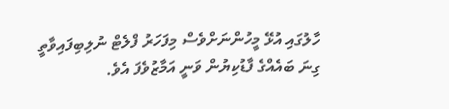ހާލުގައި އުޅޭ މީހުންނަށްވެސް މިފަހަރު ފްލެޓް ނުލިބިފައިވާތީ ގިނަ ބައެއްގެ ފާޑުކިޔުން ވަނީ އަމާޒުވެފަ އެވެ.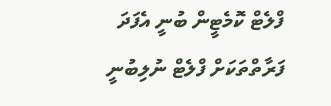ފްލެޓް ކޮމެޓީން ބުނީ އެފަދަ ފަރާތްތަކަށް ފްލެޓް ނުލިބުނީ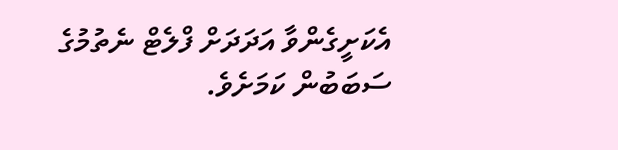އެކަށީގެންވާ އަދަދަށް ފްލެޓް ނެތުމުގެ
ސަބަބުން ކަމަށެވެ.